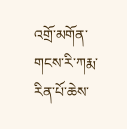འགྲོ་མགོན་གངས་རི་ཀརྨ་རིན་པོ་ཆེས་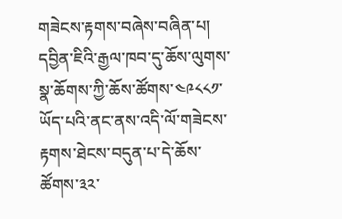གཟེངས་རྟགས་བཞེས་བཞིན་པ།
དབྱིན་ཇིའི་རྒྱལ་ཁབ་དུ་ཆོས་ལུགས་སྣ་ཆོགས་ཀྱི་ཆོས་ཚོགས་༤༩༨༨༡་ཡོད་པའི་ནང་ནས་འདི་ལོ་གཟེངས་རྟགས་ཐེངས་བདུན་པ་དེ་ཆོས་ཚོགས་༣༢་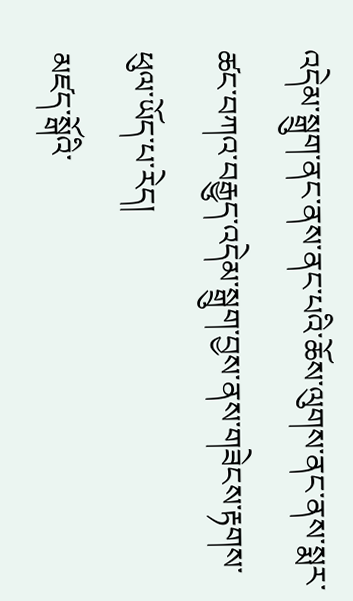འདེམ་སྒྲུག་ནང་ནས་ནང་པའི་ཆོས་ལུགས་ནང་ནས་སྨར་ཚང་བཀའ་བརྒྱུད་འདེམ་སྒྲུག་བྱས་ནས་གཟེངས་རྟགས་ཕུལ་ཡོད་པ་རེད།
མཛད་སྒོའི་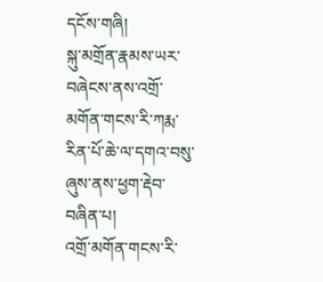དངོས་གཞི།
སྐུ་མགྲོན་རྣམས་ཡར་བཞེངས་ནས་འགྲོ་མགོན་གངས་རི་ཀརྨ་རིན་པོ་ཆེ་ལ་དགའ་བསུ་ཞུས་ནས་ཕྱག་རྡེབ་བཞིན་པ།
འགྲོ་མགོན་གངས་རི་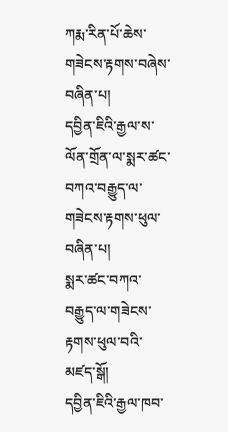ཀརྨ་རིན་པོ་ཆེས་གཟེངས་རྟགས་བཞེས་བཞིན་པ།
དབྱིན་ཇིའི་རྒྱལ་ས་ལོན་གྲོན་ལ་སྨར་ཚང་བཀའ་བརྒྱུད་ལ་གཟེངས་རྟགས་ཕུལ་བཞིན་པ།
སྨར་ཚང་བཀའ་བརྒྱུད་ལ་གཟེངས་རྟགས་ཕུལ་བའི་མཛད་སྒོ།
དབྱིན་ཇིའི་རྒྱལ་ཁབ་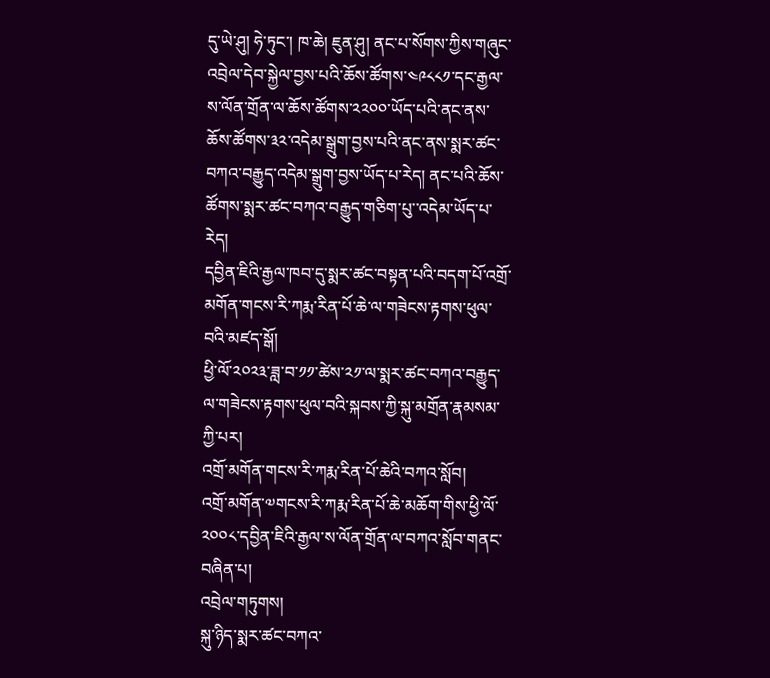དུ་ཡེ་ཤུ། ཧེ་ཏུང་། ཁ་ཆེ། ཇུན་ཤུ། ནང་པ་སོགས་ཀྱིས་གཞུང་འབྲེལ་དེབ་སྐྱེལ་བྱས་པའི་ཆོས་ཚོགས་༤༩༨༨༡་དང་རྒྱལ་ས་ལོན་གྲོན་ལ་ཆོས་ཚོགས་༢༢༠༠་ཡོད་པའི་ནང་ནས་ཆོས་ཚོགས་༣༢་འདེམ་སྒྲུག་བྱས་པའི་ནང་ནས་སྨར་ཚང་བཀའ་བརྒྱུད་འདེམ་སྒྲུག་བྱས་ཡོད་པ་རེད། ནང་པའི་ཆོས་ཚོགས་སྨར་ཚང་བཀའ་བརྒྱུད་གཅིག་པུ་་འདེམ་ཡོད་པ་རེད།
དབྱིན་ཇིའི་རྒྱལ་ཁབ་དུ་སྨར་ཚང་བསྟན་པའི་བདག་པོ་འགྲོ་མགོན་གངས་རི་ཀརྨ་རིན་པོ་ཆེ་ལ་གཟེངས་རྟགས་ཕུལ་བའི་མཛད་སྒོ།
ཕྱི་ལོ་༢༠༢༣་ཟླ་བ་༡༡་ཚེས་༢༡་ལ་སྨར་ཚང་བཀའ་བརྒྱུད་ལ་གཟེངས་རྟགས་ཕུལ་བའི་སྐབས་ཀྱི་སྐུ་མགྲོན་རྣམསམ་ཀྱི་པར།
འགྲོ་མགོན་གངས་རི་ཀརྨ་རིན་པོ་ཆེའི་བཀའ་སློབ།
འགྲོ་མགོན་༧གངས་རི་ཀརྨ་རིན་པོ་ཆེ་མཆོག་གིས་ཕྱི་ལོ་༢༠༠༨་དབྱིན་ཇིའི་རྒྱལ་ས་ལོན་གྲོན་ལ་བཀའ་སློབ་གནང་བཞིན་པ།
འབྲེལ་གཏུགས།
སྐུ་ཉིད་སྨཪ་ཚང་བཀའ་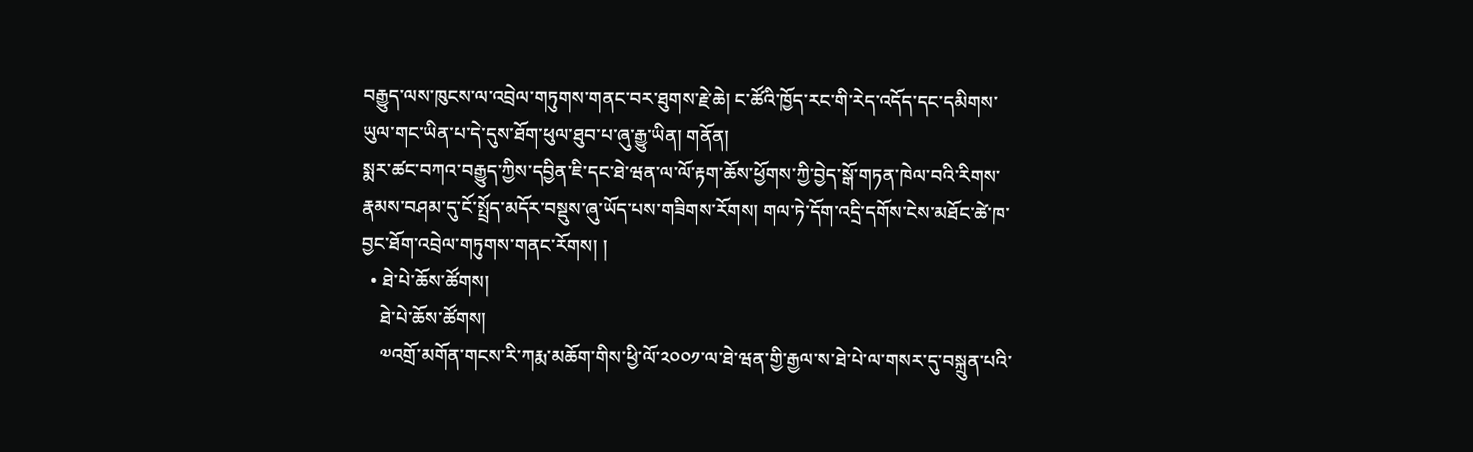བརྒྱུད་ལས་ཁུངས་ལ་འབྲེལ་གཏུགས་གནང་བར་ཐུགས་རྗེ་ཆེ། ང་ཚོའི་ཁྱོད་རང་གི་རེད་འདོད་དང་དམིགས་ཡུལ་གང་ཡིན་པ་དེ་དུས་ཐོག་ཕུལ་ཐུབ་པ་ཞུ་རྒྱུ་ཡིན། གནོན།
སྨར་ཚང་བཀའ་བརྒྱུད་ཀྱིས་དབྱིན་ཇི་དང་ཐེ་ཝན་ལ་ལོ་རྟག་ཆོས་ཕྱོགས་ཀྱི་བྱེད་སྒོ་གཏན་ཁེལ་བའི་རིགས་རྣམས་བཤམ་དུ་ངོ་སྤྲོད་མདོར་བསྡུས་ཞུ་ཡོད་པས་གཟིགས་རོགས། གལ་ཏེ་དོག་འདྲི་དགོས་ངེས་མཐོང་ཚེ་ཁ་བྱང་ཐོག་འབྲེལ་གཏུགས་གནང་རོགས། །
  • ཐེ་པེ་ཆོས་ཚོགས།
    ཐེ་པེ་ཆོས་ཚོགས།
    ༧འགྲོ་མགོན་གངས་རི་ཀརྨ་མཆོག་གིས་ཕྱི་ལོ་༢༠༠༡་ལ་ཐེ་ཝན་གྱི་རྒྱལ་ས་ཐེ་པེ་ལ་གསར་དུ་བསྐྲུན་པའི་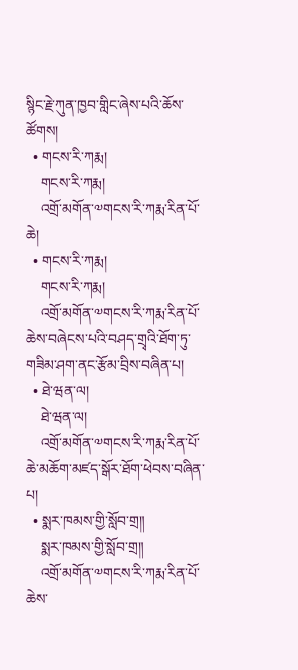སྙིང་རྗེ་ཀུན་ཁྱབ་གླིང་ཞེས་པའི་ཆོས་ཚོགས།
  • གངས་རི་ཀརྨ།
    གངས་རི་ཀརྨ།
    འགྲོ་མགོན་༧གངས་རི་ཀརྨ་རིན་པོ་ཆེ།
  • གངས་རི་ཀརྨ།
    གངས་རི་ཀརྨ།
    འགྲོ་མགོན་༧གངས་རི་ཀརྨ་རིན་པོ་ཆེས་བཞེངས་པའི་བཤད་གྲྭའི་ཐོག་ཏུ་གཟིམ་ཤག་ནང་རྩོམ་བྲིས་བཞིན་པ།
  • ཐེ་ཝན་ལ།
    ཐེ་ཝན་ལ།
    འགྲོ་མགོན་༧གངས་རི་ཀརྨ་རིན་པོ་ཆེ་མཆོག་མཛད་སྒོར་ཐོག་ཕེབས་བཞིན་པ།
  • སྨར་ཁམས་གྱི་སློབ་གྲ༎
    སྨར་ཁམས་གྱི་སློབ་གྲ༎
    འགྲོ་མགོན་༧གངས་རི་ཀརྨ་རིན་པོ་ཆེས་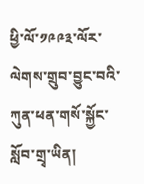ཕྱི་ལོ་༡༩༩༣་ལོར་ལེགས་གྲུབ་བྱུང་བའི་ཀུན་ཕན་གསོ་སྐྱོང་སློབ་གྲྭ་ཡིན།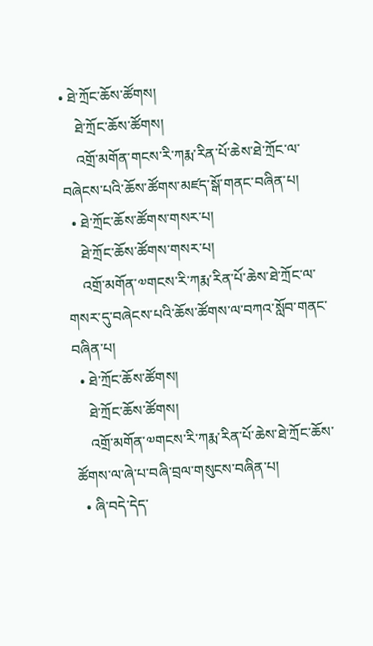• ཐེ་ཀྲོང་ཆོས་ཚོགས།
    ཐེ་ཀྲོང་ཆོས་ཚོགས།
    འགྲོ་མགོན་གངས་རི་ཀརྨ་རིན་པོ་ཆེས་ཐེ་ཀྲོང་ལ་བཞེངས་པའི་ཆོས་ཚོགས་མཛད་སྒོ་གནང་བཞིན་པ།
  • ཐེ་ཀྲོང་ཆོས་ཚོགས་གསར་པ།
    ཐེ་ཀྲོང་ཆོས་ཚོགས་གསར་པ།
    འགྲོ་མགོན་༧གངས་རི་ཀརྨ་རིན་པོ་ཆེས་ཐེ་ཀྲོང་ལ་གསར་དུ་བཞེངས་པའི་ཆོས་ཚོགས་ལ་བཀའ་སློབ་གནང་བཞིན་པ།
  • ཐེ་ཀྲོང་ཆོས་ཚོགས།
    ཐེ་ཀྲོང་ཆོས་ཚོགས།
    འགྲོ་མགོན་༧གངས་རི་ཀརྨ་རིན་པོ་ཆེས་ཐེ་ཀྲོང་ཆོས་ཚོགས་ལ་ཞེ་པ་བཞི་བྲལ་གསུངས་བཞིན་པ།
  • ཞི་བདེ་དེད་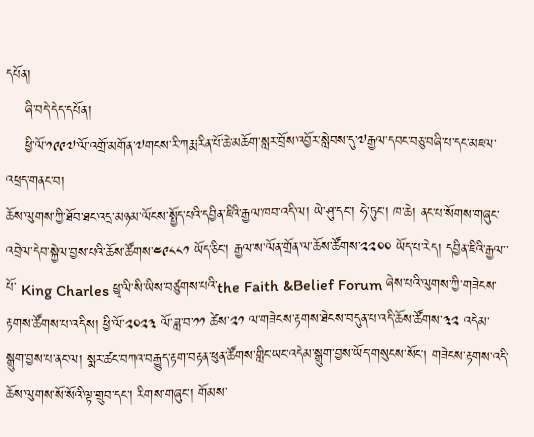དཔོན།
    ཞི་བདེ་དེད་དཔོན།
    ཕྱི་ལོ་༡༩༩༧་ལོ་འགྲོ་མགོན་༧གངས་རི་ཀརྨ་རིན་པོ་ཆེ་མཆོག་སླར་བྲོས་འབྱོར་སླེབས་དུ་༧རྒྱལ་དབང་བཅུ་བཞི་པ་དང་མཇལ་འཕྲད་གནང་བ།
ཆོས་ལུགས་ཀྱི་ཐོབ་ཐང་འདྲ་མཉམ་ལོངས་སྤྱོད་པའི་དབྱིན་ཇིའི་རྒྱལ་ཁབ་འདི་ལ། ཡེ་ཤུ་དང་། ཧེ་ཏུང་། ཁ་ཆེ། ནང་པ་སོགས་གཞུང་འབྲེལ་དེབ་སྐྱེལ་བྱས་པའི་ཆོས་ཚོགས་༤༩༨༨༡ ཡོད་ཅིང་། རྒྱལ་ས་ལོན་གྲོན་ལ་ཆོས་ཚོགས་༢༢༠༠ ཡོད་པ་རེད། དབྱིན་ཇིའི་རྒྱལ་་པོ་ King Charles ཕྱྭ་ལི་སི་ཡིས་བཙུགས་པའི་the Faith &Belief Forum ཞེས་པའི་ལུགས་ཀྱི་གཟེངས་རྟགས་ཚོགས་པ་འདིས། ཕྱི་ལོ་༢༠༢༣ ལོ་ཟླ་བ་༡༡ ཚེས་༢༡ ལ་གཟེངས་རྟགས་ཐེངས་བདུན་པ་འདི་ཆོས་ཚོགས་༣༢ འདེམ་སྒྲུག་བྱས་པ་ནང་ལ། སྨར་ཚང་བཀའ་བརྒྱུད་རྟག་བརྟན་ཕུན་ཚོགས་གླིང་ཡང་འདེམ་སྒྲུག་བྱས་ཡོད་གསུངས་སོང། གཟེངས་རྟགས་འདི་ཆོས་ལུགས་སོ་སོའི་ལྟ་གྲུབ་དང་། རིགས་གཞུང་། གོམས་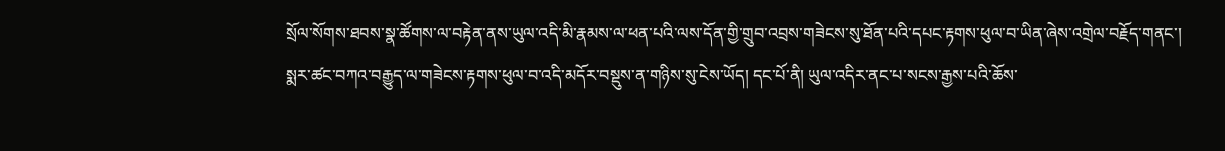སྲོལ་སོགས་ཐབས་སྣ་ཚོགས་ལ་བརྟེན་ནས་ཡུལ་འདི་མི་རྣམས་ལ་ཕན་པའི་ལས་དོན་གྱི་གྲུབ་འབྲས་གཟེངས་སུ་ཐོན་པའི་དཔང་རྟགས་ཕུལ་བ་ཡིན་ཞེས་འགྲེལ་བརྗོད་གནང་། སྨར་ཚང་བཀའ་བརྒྱུད་ལ་གཟེངས་རྟགས་ཕུལ་བ་འདི་མདོར་བསྡུས་ན་གཉིས་སུ་ངེས་ཡོད། དང་པོ་ནི། ཡུལ་འདིར་ནང་པ་སངས་རྒྱས་པའི་ཆོས་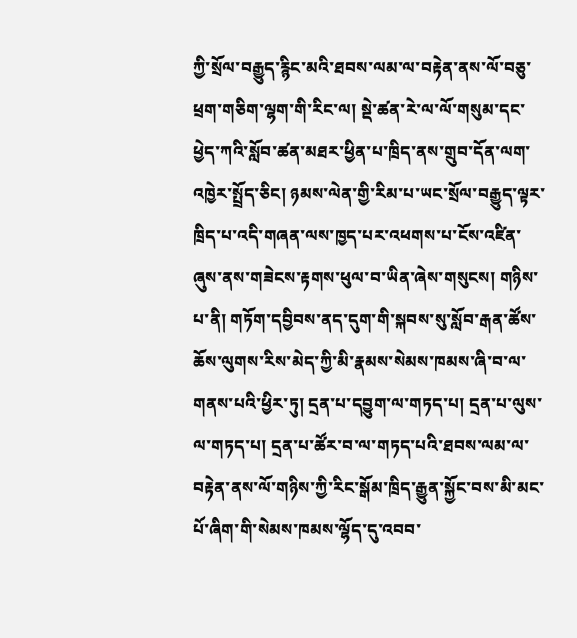ཀྱི་སྲོལ་བརྒྱུད་རྙིང་མའི་ཐབས་ལམ་ལ་བརྟེན་ནས་ལོ་བཅུ་ཕྲག་གཅིག་ལྷག་གི་རིང་ལ། སྡེ་ཚན་རེ་ལ་ལོ་གསུམ་དང་ཕྱེད་ཀའི་སློབ་ཚན་མཐར་ཕྱིན་པ་ཁྲིད་ནས་གྲུབ་དོན་ལག་འཁྱེར་སྤྲོད་ཅིང། ཉམས་ལེན་གྱི་རིམ་པ་ཡང་སྲོལ་བརྒྱུད་ལྟར་ཁྲིད་པ་འདི་གཞན་ལས་ཁྱད་པར་འཕགས་པ་ངོས་འཛིན་ཞུས་ནས་གཟེངས་རྟགས་ཕུལ་བ་ཡིན་ཞེས་གསུངས། གཉིས་པ་ནི། གཏོག་དབྱིབས་ནད་དུག་གི་སྐབས་སུ་སློབ་རྒན་ཚོས་ཆོས་ལུགས་རིས་མེད་ཀྱི་མི་རྣམས་སེམས་ཁམས་ཞི་བ་ལ་གནས་པའི་ཕྱིར་ཏུ། དྲན་པ་དབྱུག་ལ་གཏད་པ། དྲན་པ་ལུས་ལ་གཏད་པ། དྲན་པ་ཚོར་བ་ལ་གཏད་པའི་ཐབས་ལམ་ལ་བརྟེན་ནས་ལོ་གཉིས་ཀྱི་རིང་སྒོམ་ཁྲིད་རྒྱུན་སྐྱོང་བས་མི་མང་པོ་ཞིག་གི་སེམས་ཁམས་ལྷོད་དུ་འབབ་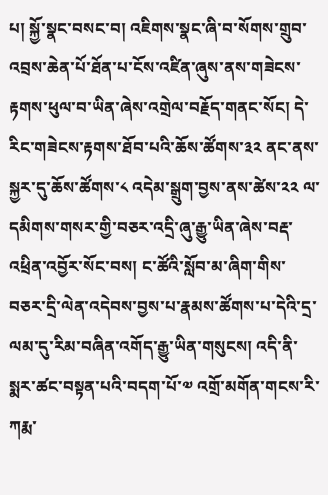པ། སྐྱོ་སྣང་བསང་བ། འཇིགས་སྣང་ཞི་བ་སོགས་གྲུབ་འབྲས་ཆེན་པོ་ཐོན་པ་ངོས་འཛིན་ཞུས་ནས་གཟེངས་རྟགས་ཕུལ་བ་ཡིན་ཞེས་འགྲེལ་བརྗོད་གནང་སོང། དེ་རིང་གཟེངས་རྟགས་ཐོབ་པའི་ཆོས་ཚོགས་༣༢ ནང་ནས་སྐྱར་དུ་ཆོས་ཚོགས་༨ འདེམ་སྒྲུག་བྱས་ནས་ཚེས་༢༢ ལ་དམིགས་གསར་གྱི་བཅར་འདྲི་ཞུ་རྒྱུ་ཡིན་ཞེས་བརྡ་འཕྲིན་འབྱོར་སོང་བས། ང་ཚོའི་སློབ་མ་ཞིག་གིས་བཅར་དྲི་ལེན་འདེབས་བྱས་པ་རྣམས་ཚོགས་པ་དེའི་དྲ་ལམ་དུ་རིམ་བཞིན་འགོད་རྒྱུ་ཡིན་གསུངས། འདི་ནི་སྨར་ཚང་བསྟན་པའི་བདག་པོ་༧ འགྲོ་མགོན་གངས་རི་ཀརྨ་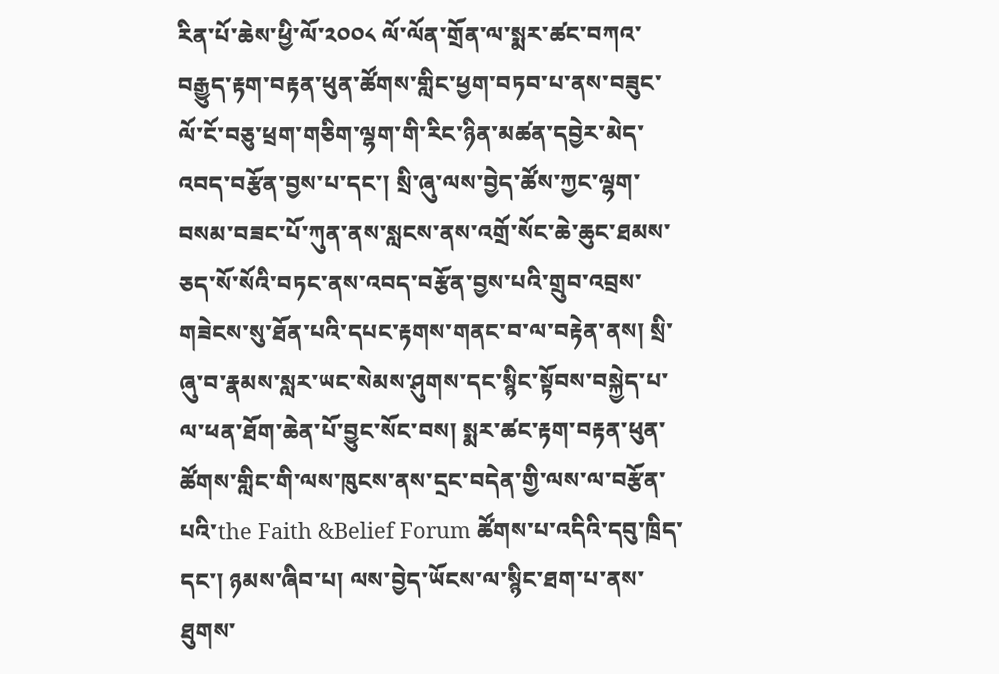རིན་པོ་ཆེས་ཕྱི་ལོ་༢༠༠༨ ལོ་ལོན་གྲོན་ལ་སྨར་ཚང་བཀའ་བརྒྱུད་རྟག་བརྟན་ཕུན་ཚོགས་གླིང་ཕྱག་བཏབ་པ་ནས་བཟུང་ལོ་ངོ་བཅུ་ཕྲག་གཅིག་ལྷག་གི་རིང་ཉིན་མཚན་དབྱེར་མེད་འབད་བརྩོན་བྱས་པ་དང་། སྲི་ཞུ་ལས་བྱེད་ཚོས་ཀྱང་ལྷག་བསམ་བཟང་པོ་ཀུན་ནས་སླངས་ནས་འགྲོ་སོང་ཆེ་ཆུང་ཐམས་ཅད་སོ་སོའི་བཏང་ནས་འབད་བརྩོན་བྱས་པའི་གྲུབ་འབྲས་གཟེངས་སུ་ཐོན་པའི་དཔང་རྟགས་གནང་བ་ལ་བརྟེན་ནས། སྲི་ཞུ་བ་རྣམས་སླར་ཡང་སེམས་ཤུགས་དང་སྙིང་སྟོབས་བསྐྱེད་པ་ལ་ཕན་ཐོག་ཆེན་པོ་བྱུང་སོང་བས། སྨར་ཚང་རྟག་བརྟན་ཕུན་ཚོགས་གླིང་གི་ལས་ཁུངས་ནས་དྲང་བདེན་གྱི་ལས་ལ་བརྩོན་པའི་the Faith &Belief Forum ཚོགས་པ་འདིའི་དབུ་ཁྲིད་དང་། ཉམས་ཞིབ་པ། ལས་བྱེད་ཡོངས་ལ་སྙིང་ཐག་པ་ནས་ཐུགས་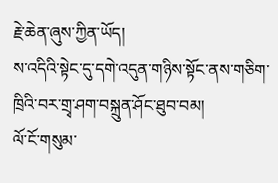རྗེ་ཆེན་ཞུས་ཀྱིན་ཡོད།
ས་འདིའི་སྟེང་དུ་དགེ་འདུན་གཉིས་སྟོང་ནས་གཅིག་ཁྲིའི་བར་གྲྭ་ཤག་བསྐྲུན་ཤོང་ཐུབ་བམ།
ལོ་ངོ་གསུམ་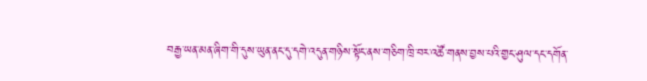བརྒྱ་ཡན་མན་ཞིག་གི་དུས་ཡུན་ནང་དུ་དགེ་འདུན་གཉིས་སྟོང་ནས་གཅིག་ཁྲི་བར་འཚོ་གནས་བྱས་པའི་གྱང་ཤུལ་དང་དགོན་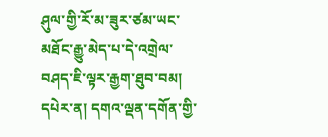ཤུལ་གྱི་རོ་མ་ཟུར་ཙམ་ཡང་མཐོང་རྒྱུ་མེད་པ་དེ་འགྲེལ་བཤད་ཇི་ལྟར་རྒྱག་ཐུབ་བམ། དཔེར་ན། དགའ་ལྡན་དགོན་གྱི་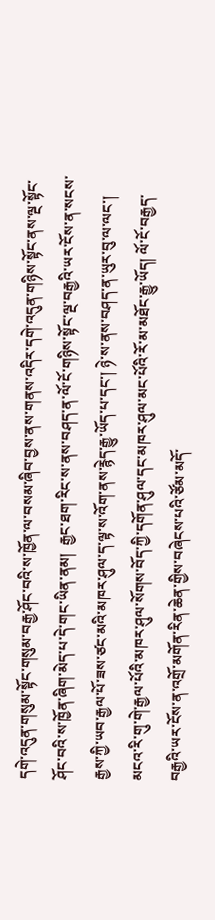དགེ་འདུན་གསུམ་སྟོང་གསུམ་བརྒྱ་ཤོང་བའི་ས་ཁྱོན་ལ་བསམ་ཞིབ་བྱས་ནས་གནས་འདིར་དགེ་འདུན་གཉིས་སྟོང་ནས་ལྔ་སྟོང་ཤོང་བའི་ས་ཁྱོན་ཞིག་མེད་པ་དེ་གང་ཡིན་ནམ།  རྒྱང་ཐག་རིང་ས་ནས་བཤད་ན་ལོ་ངོ་གཉིས་སྟོང་ལྔ་བརྒྱའི་ཡར་ངོས་ན་སངས་རྒྱས་ཀྱི་ཡབ་རྒྱལ་པོ་ཟས་ཙང་མའི་མཁར་ཤུལ་ད་ལྟ་ས་འོག་ནས་རྙེད་རྒྱུ་ཡོད་པ་དང་། ཉེ་ས་ནས་བཤད་ན་ཡུར་བུ་ལ་ལང་། མངའ་རི་གུ་གེ་རྒྱལ་པོའི་མཁར་ཤུལ་སོགས་བོད་ཀྱི་དགོན་ཤུལ་དང་མཁར་ཤུལ་མང་པོའི་རོ་མ་མཐོང་རྒྱུ་ཡོད། ལོ་ངོ་བརྒྱད་བརྒྱའི་ཡར་ངོས་ན་འགྲོ་མགོན་རིན་ཆེན་གྱིས་བཞེངས་པའི་ཙོམ་མདོ་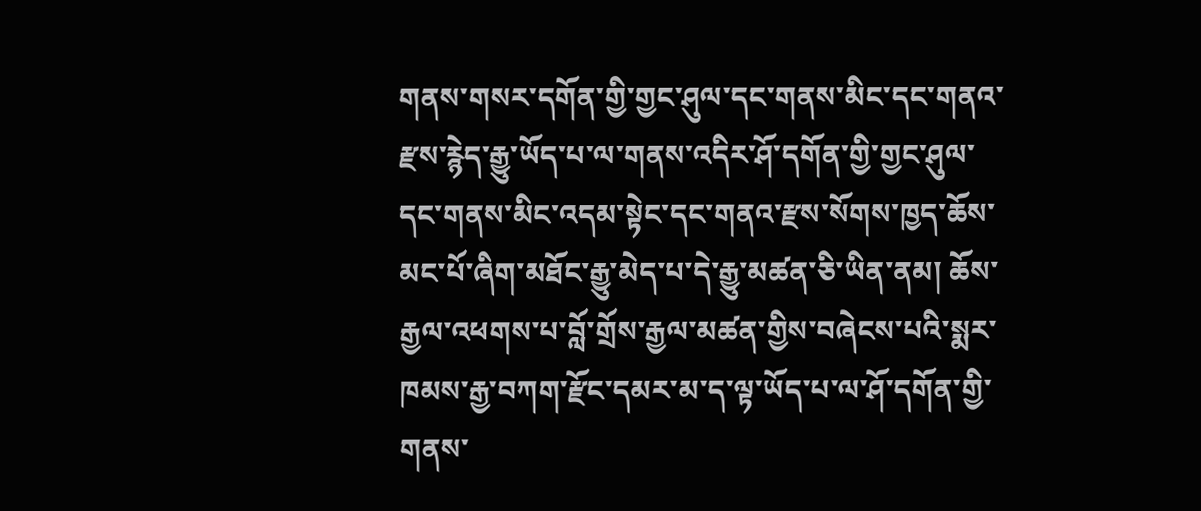གནས་གསར་དགོན་གྱི་གྱང་ཤུལ་དང་གནས་མིང་དང་གནའ་རྫས་རྙེད་རྒྱུ་ཡོད་པ་ལ་གནས་འདིར་ཤོ་དགོན་གྱི་གྱང་ཤུལ་དང་གནས་མིང་འདམ་སྟེང་དང་གནའ་རྫས་སོགས་ཁྱད་ཆོས་མང་པོ་ཞིག་མཐོང་རྒྱུ་མེད་པ་དེ་རྒྱུ་མཚན་ཅི་ཡིན་ནམ། ཆོས་རྒྱལ་འཕགས་པ་བློ་གྲོས་རྒྱལ་མཚན་གྱིས་བཞེངས་པའི་སྨར་ཁམས་རྒྱ་བཀག་རྫོང་དམར་མ་ད་ལྟ་ཡོད་པ་ལ་ཤོ་དགོན་གྱི་གནས་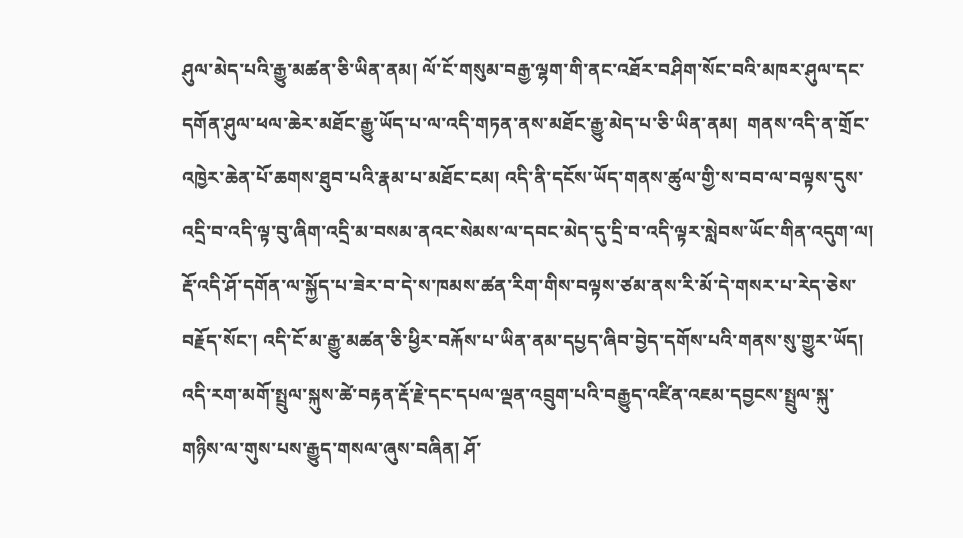ཤུལ་མེད་པའི་རྒྱུ་མཚན་ཅི་ཡིན་ནམ། ལོ་ངོ་གསུམ་བརྒྱ་ལྷག་གི་ནང་འཐོར་བཤིག་སོང་བའི་མཁར་ཤུལ་དང་དགོན་ཤུལ་ཕལ་ཆེར་མཐོང་རྒྱུ་ཡོད་པ་ལ་འདི་གཏན་ནས་མཐོང་རྒྱུ་མེད་པ་ཅི་ཡིན་ནམ།  གནས་འདི་ན་གྲོང་འཁྱེར་ཆེན་པོ་ཆགས་ཐུབ་པའི་རྣམ་པ་མཐོང་ངམ། འདི་ནི་དངོས་ཡོད་གནས་ཚུལ་གྱི་ས་བབ་ལ་བལྟས་དུས་འདྲི་བ་འདི་ལྟ་བུ་ཞིག་འདྲི་མ་བསམ་ནའང་སེམས་ལ་དབང་མེད་དུ་དྲི་བ་འདི་ལྟར་སླེབས་ཡོང་གིན་འདུག་ལ།
རྡོ་འདི་ཤོ་དགོན་ལ་སྐྱོད་པ་ཟེར་བ་དེ་ས་ཁམས་ཚན་རིག་གིས་བལྟས་ཙམ་ནས་རི་མོ་དེ་གསར་པ་རེད་ཅེས་བརྗོད་སོང་། འདི་ངོ་མ་རྒྱུ་མཚན་ཅི་ཕྱིར་བརྐོས་པ་ཡིན་ནམ་དཔྱད་ཞིབ་བྱེད་དགོས་པའི་གནས་སུ་གྱུར་ཡོད།
འདི་རག་མགོ་སྤྲུལ་སྐུས་ཚེ་བརྟན་རྡོ་རྗེ་དང་དཔལ་ལྡན་འབྲུག་པའི་བརྒྱུད་འཛིན་འཇམ་དབྱངས་སྤྲུལ་སྐུ་གཉིས་ལ་གུས་པས་རྒྱུད་གསལ་ཞུས་བཞིན། ཤོ་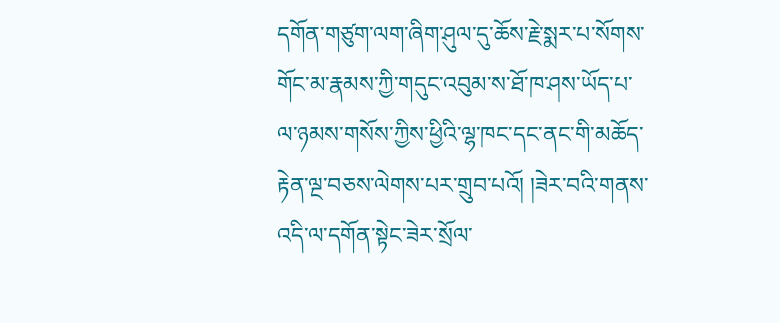དགོན་གཙུག་ལག་ཞིག་ཤུལ་དུ་ཆོས་རྗེ་སྨར་པ་སོགས་གོང་མ་རྣམས་ཀྱི་གདུང་འབུམ་ས་ཐོ་ཁ་ཤས་ཡོད་པ་ལ་ཉམས་གསོས་ཀྱིས་ཕྱིའི་ལྷ་ཁང་དང་ནང་གི་མཆོད་རྟེན་ལྔ་བཅས་ལེགས་པར་གྲུབ་པའོ། །ཟེར་བའི་གནས་འདི་ལ་དགོན་སྟེང་ཟེར་སྲོལ་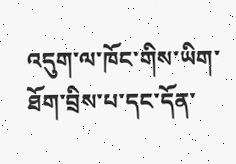འདུག་ལ་ཁོང་གིས་ཡིག་ཐོག་བྲིས་པ་དང་དོན་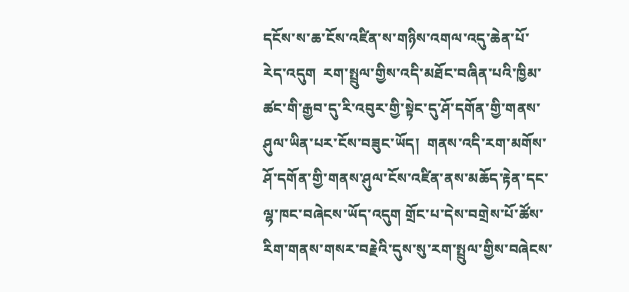དངོས་ས་ཆ་ངོས་འཛིན་ས་གཉིས་འགལ་འདུ་ཆེན་པོ་རེད་འདུག  རག་སྤྲུལ་གྱིས་འདི་མཐོང་བཞིན་པའི་ཁྱིམ་ཚང་གི་རྒྱབ་དུ་རི་འབུར་གྱི་སྟེང་དུ་ཤོ་དགོན་གྱི་གནས་ཤུལ་ཡིན་པར་ངོས་བཟུང་ཡོད།  གནས་འདི་རག་མགོས་ཤོ་དགོན་གྱི་གནས་ཤུལ་ངོས་འཛིན་ནས་མཆོད་རྟེན་དང་ལྷ་ཁང་བཞེངས་ཡོད་འདུག གྲོང་པ་དེས་བགྲེས་པོ་ཚོས་རིག་གནས་གསར་བརྗེའི་དུས་སུ་རག་སྤྲུལ་གྱིས་བཞེངས་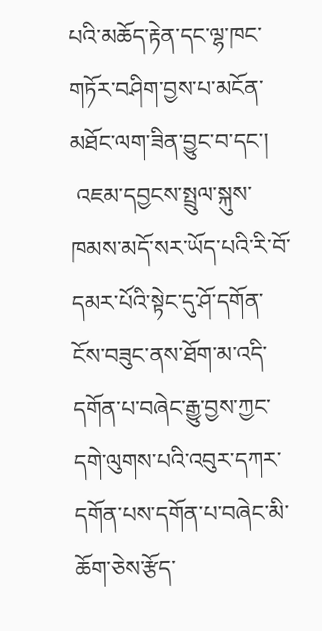པའི་མཆོད་རྟེན་དང་ལྷ་ཁང་གཏོར་བཤིག་བྱས་པ་མངོན་མཐོང་ལག་ཟིན་བྱུང་བ་དང་།
 འཇམ་དབྱངས་སྤྲུལ་སྐུས་ཁམས་མདོ་སར་ཡོད་པའི་རི་བོ་དམར་པོའི་སྟེང་དུ་ཤོ་དགོན་ངོས་བཟུང་ནས་ཐོག་མ་འདི་དགོན་པ་བཞེང་རྒྱུ་བྱས་ཀྱང་དགེ་ལུགས་པའི་འབུར་དཀར་དགོན་པས་དགོན་པ་བཞེང་མི་ཆོག་ཅེས་རྩོད་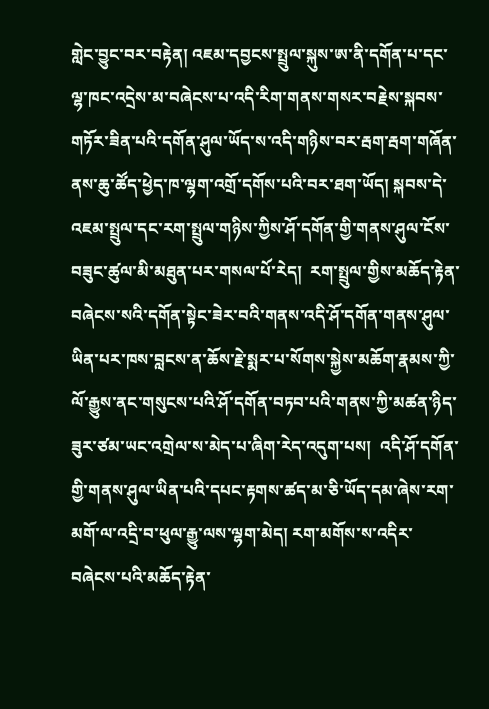གླེང་བྱུང་བར་བརྟེན། འཇམ་དབྱངས་སྤྲུལ་སྐུས་ཨ་ནི་དགོན་པ་དང་ལྷ་ཁང་འདྲེས་མ་བཞེངས་པ་འདི་རིག་གནས་གསར་བརྗེས་སྐབས་གཏོར་ཟིན་པའི་དགོན་ཤུལ་ཡོད་ས་འདི་གཉིས་བར་རྦག་རྦག་གཞོན་ནས་ཆུ་ཚོད་ཕྱེད་ཁ་ལྷག་འགྲོ་དགོས་པའི་བར་ཐག་ཡོད། སྐབས་དེ་འཇམ་སྤྲུལ་དང་རག་སྤྲུལ་གཉིས་ཀྱིས་ཤོ་དགོན་གྱི་གནས་ཤུལ་ངོས་བཟུང་ཚུལ་མི་མཐུན་པར་གསལ་པོ་རེད།  རག་སྤྲུལ་གྱིས་མཆོད་རྟེན་བཞེངས་སའི་དགོན་སྟེང་ཟེར་བའི་གནས་འདི་ཤོ་དགོན་གནས་ཤུལ་ཡིན་པར་ཁས་བླངས་ན་ཆོས་རྗེ་སྨར་པ་སོགས་སྐྱེས་མཆོག་རྣམས་ཀྱི་ལོ་རྒྱུས་ནང་གསུངས་པའི་ཤོ་དགོན་བཏབ་པའི་གནས་ཀྱི་མཚན་ཉིད་ཟུར་ཙམ་ཡང་འགྲེལ་ས་མེད་པ་ཞིག་རེད་འདུག་པས།  འདི་ཤོ་དགོན་གྱི་གནས་ཤུལ་ཡིན་པའི་དཔང་རྟགས་ཚད་མ་ཅི་ཡོད་དམ་ཞེས་རག་མགོ་ལ་འདྲི་བ་ཕུལ་རྒྱུ་ལས་ལྷག་མེད། རག་མགོས་ས་འདིར་བཞེངས་པའི་མཆོད་རྟེན་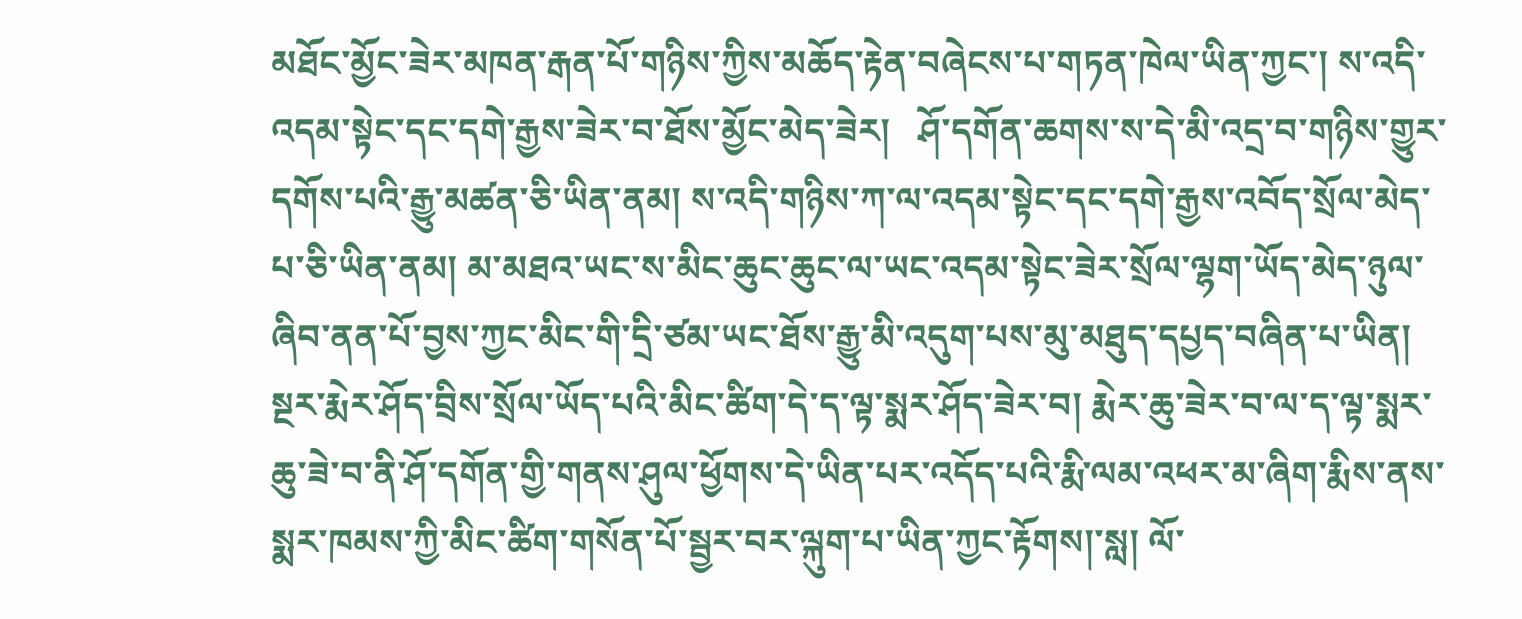མཐོང་མྱོང་ཟེར་མཁན་རྒན་པོ་གཉིས་ཀྱིས་མཆོད་རྟེན་བཞེངས་པ་གཏན་ཁེལ་ཡིན་ཀྱང་། ས་འདི་འདམ་སྟེང་དང་དགེ་རྒྱས་ཟེར་བ་ཐོས་མྱོང་མེད་ཟེར།   ཤོ་དགོན་ཆགས་ས་དེ་མི་འདྲ་བ་གཉིས་གྱུར་དགོས་པའི་རྒྱུ་མཚན་ཅི་ཡིན་ནམ། ས་འདི་གཉིས་ཀ་ལ་འདམ་སྟེང་དང་དགེ་རྒྱས་འབོད་སྲོལ་མེད་པ་ཅི་ཡིན་ནམ། མ་མཐའ་ཡང་ས་མིང་ཆུང་ཆུང་ལ་ཡང་འདམ་སྟེང་ཟེར་སྲོལ་ལྷག་ཡོད་མེད་ཉུལ་ཞིབ་ནན་པོ་བྱས་ཀྱང་མིང་གི་དྲི་ཙམ་ཡང་ཐོས་རྒྱུ་མི་འདུག་པས་མུ་མཐུད་དཔྱད་བཞིན་པ་ཡིན།  སྔར་རྨེར་ཤོད་བྲིས་སྲོལ་ཡོད་པའི་མིང་ཚིག་དེ་ད་ལྟ་སྨར་ཤོད་ཟེར་བ། རྨེར་ཆུ་ཟེར་བ་ལ་ད་ལྟ་སྨར་ཆུ་ཟེ་བ་ནི་ཤོ་དགོན་གྱི་གནས་ཤུལ་ཕྱོགས་དེ་ཡིན་པར་འདོད་པའི་རྨི་ལམ་འཕར་མ་ཞིག་རྨིས་ནས་སྨར་ཁམས་ཀྱི་མིང་ཚིག་གསོན་པོ་སྦྱར་བར་ལྐུག་པ་ཡིན་ཀྱང་རྟོགས།་སླ། ལོ་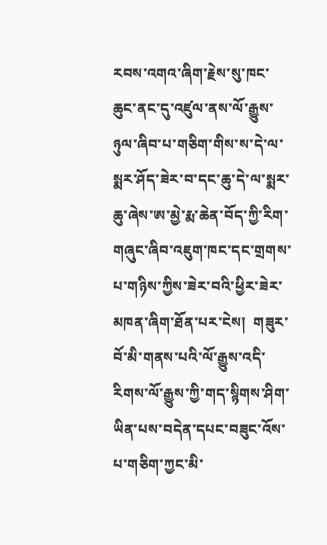རབས་འགའ་ཞིག་རྗེས་སུ་ཁང་ཆུང་ནང་དུ་འཛུལ་ནས་ལོ་རྒྱུས་ཉུལ་ཞིབ་པ་གཅིག་གིས་ས་དེ་ལ་སྨར་ཤོད་ཟེར་བ་དང་ཆུ་དེ་ལ་སྨར་ཆུ་ཞེས་ཨ་མྱེ་རྨ་ཆེན་བོད་ཀྱི་རིག་གཞུང་ཞིབ་འཇུག་ཁང་དང་གྲགས་པ་གཉིས་ཀྱིས་ཟེར་བའི་ཕྱིར་ཟེར་མཁན་ཞིག་ཐོན་པར་ངེས།  གཟུར་བོ་མི་གནས་པའི་ལོ་རྒྱུས་འདི་རིགས་ལོ་རྒྱུས་ཀྱི་གད་སྙིགས་ཤིག་ཡིན་པས་བདེན་དཔང་བཟུང་འོས་པ་གཅིག་ཀྱང་མི་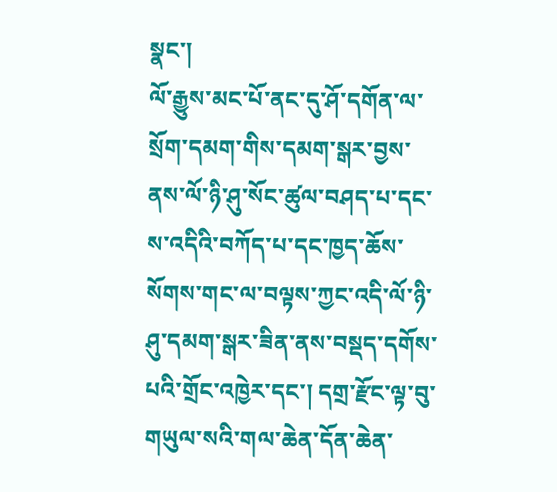སྣང་།
ལོ་རྒྱུས་མང་པོ་ནང་དུ་ཤོ་དགོན་ལ་སྲོག་དམག་གིས་དམག་སྒར་བྱས་ནས་ལོ་ཉི་ཤུ་སོང་ཚུལ་བཤད་པ་དང་ས་འདིའི་བཀོད་པ་དང་ཁྱད་ཆོས་སོགས་གང་ལ་བལྟས་ཀྱང་འདི་ལོ་ཉི་ཤུ་དམག་སྒར་ཟིན་ནས་བསྡད་དགོས་པའི་གྲོང་འཁྱེར་དང་། དགྲ་རྫོང་ལྟ་བུ་གཡུལ་སའི་གལ་ཆེན་དོན་ཆེན་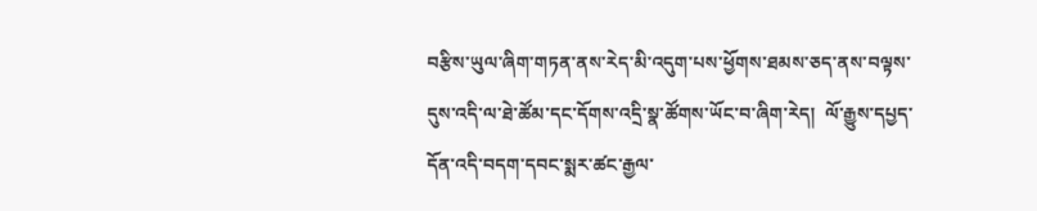བརྩིས་ཡུལ་ཞིག་གཏན་ནས་རེད་མི་འདུག་པས་ཕྱོགས་ཐམས་ཅད་ནས་བལྟས་དུས་འདི་ལ་ཐེ་ཚོམ་དང་དོགས་འདྲི་སྣ་ཚོགས་ཡོང་བ་ཞིག་རེད།  ལོ་རྒྱུས་དཔྱད་དོན་འདི་བདག་དབང་སྨར་ཚང་རྒྱལ་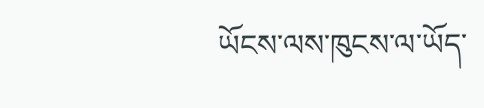ཡོངས་ལས་ཁུངས་ལ་ཡོད་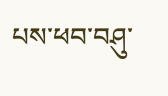པས་ཕབ་བཤུ་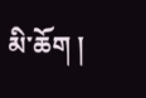མི་ཆོག །